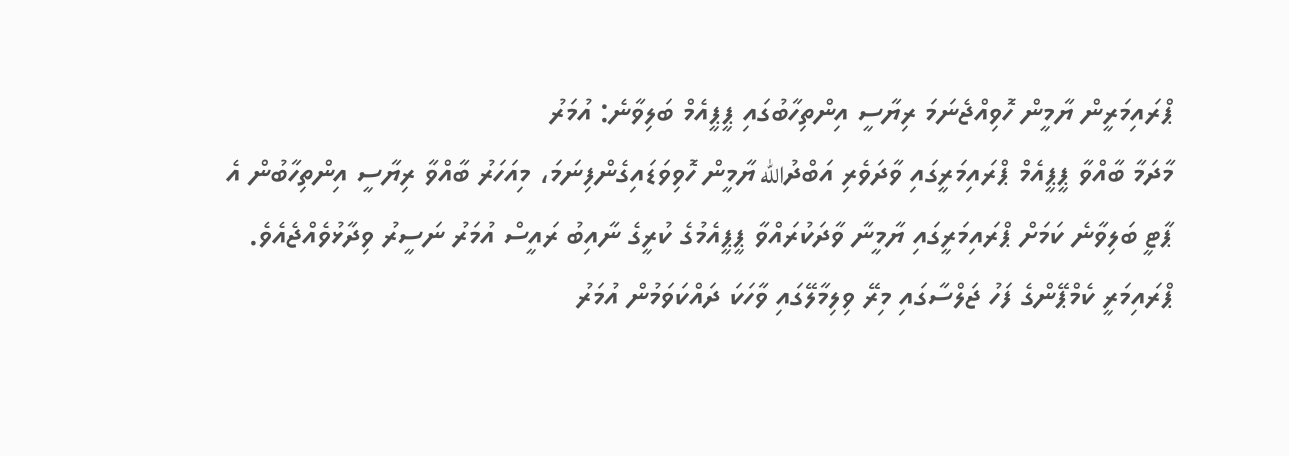ޕްރައިމަރީން ޔާމީން ހޮވިއްޖެނަމަ ރިޔާސީ އިންތިހާބުގައި ޕީޕީއެމް ބަލިވާނެ: އުމަރު
މާދަމާ ބާއްވާ ޕީޕީއެމް ޕްރައިމަރީގައި ވާދަވެރި އަބްދުالله ޔާމީން ހޮވިވަޑައިގެންފިނަމަ، މިއަހަރު ބާއްވާ ރިޔާސީ އިންތިހާބުން އެ ޕާޓީ ބަލިވާނެ ކަމަށް ޕްރައިމަރީގައި ޔާމީނާ ވާދަކުރައްވާ ޕީޕީއެމުގެ ކުރީގެ ނާއިބު ރައީސް އުމަރު ނަސީރު ވިދާޅުވެއްޖެއެވެ.
ޕްރައިމަރީ ކެމްޕޭންގެ ފަހު ޖަލްސާގައި މިރޭ ވިލިމާލޭގައި ވާހަކަ ދައްކަވަމުން އުމަރު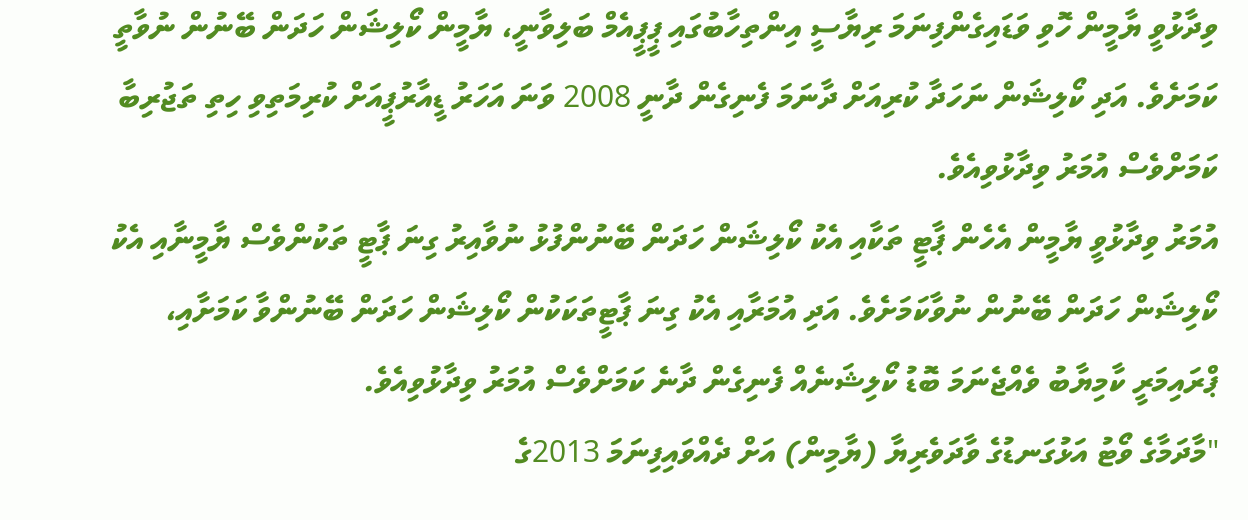ވިދާޅުވީ ޔާމީން ހޮވި ވަޑައިގެންފިނަމަ ރިޔާސީ އިންތިހާބުގައި ޕީޕީއެމް ބަލިވާނީ، ޔާމީން ކޯލިޝަން ހަދަން ބޭނުން ނުވާތީ ކަމަށެވެ. އަދި ކޯލިޝަން ނަހަދާ ކުރިއަށް ދާނަމަ ފެނިގެން ދާނީ 2008 ވަނަ އަހަރު ޑީއާރުޕީއަށް ކުރިމަތިވި ހިތި ތަޖުރިބާ ކަމަށްވެސް އުމަރު ވިދާޅުވިއެވެ.
އުމަރު ވިދާޅުވީ ޔާމީން އެހެން ޕާޓީ ތަކާއި އެކު ކޯލިޝަން ހަދަން ބޭނުންފުޅު ނުވާއިރު ގިނަ ޕާޓީ ތަކުންވެސް ޔާމީނާއި އެކު ކޯލިޝަން ހަދަން ބޭނުން ނުވާކަމަށެވެ. އަދި އުމަރާއި އެކު ގިނަ ޕާޓީތަކަކުން ކޯލިޝަން ހަދަން ބޭނުންވާ ކަމަށާއި، ޕްރައިމަރީ ކާމިޔާބު ވެއްޖެނަމަ ބޮޑު ކޯލިޝަނެއް ފެނިގެން ދާނެ ކަމަށްވެސް އުމަރު ވިދާޅުވިއެވެ.
"މާދަމާގެ ވޯޓު އަޅުގަނޑުގެ ވާދަވެރިޔާ (ޔާމިން) އަށް ދެއްވައިފިނަމަ 2013ގެ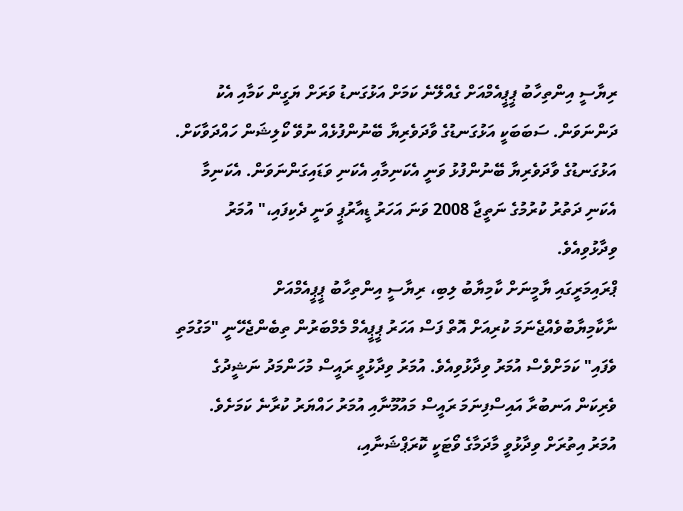ރިޔާސީ އިންތިހާބު ޕީޕީއެމްއަށް ގެއްލޭނެ ކަމަށް އަޅުގަނޑު ވަރަށް ޔަގީން ކަމާއި އެކު ދަންނަވަން. ސަބަބަކީ އަޅުގަނޑުގެ ވާދަވެރިޔާ ބޭނުންފުޅެއް ނުވޭ ކޯލިޝަން ހައްދަވާކަށް. އަޅުގަނޑުގެ ވާދަވެރިޔާ ބޭނުންފުޅު ވަނީ އެކަނިމާއި އެކަނި ވަޑައިގަންނަވަން. އެކަނިމާ އެކަނި ދަތުރު ކުރުމުގެ ނަތީޖާ 2008 ވަނަ އަހަރު ޑީއާރުޕީ ވަނީ ދެކިފައި،" އުމަރު ވިދާޅުވިއެވެ.
ޕްރައިމަރީގައި ޔާމީނަށް ކާމިޔާބު ލިބި، ރިޔާސީ އިންތިހާބު ޕީޕީއެމްއަށް ނާކާމިޔާބުވެއްޖެނަމަ ކުރިއަށް އޮތް ފަސް އަހަރު ޕީޕީއެމް މެމްބަރުން ތިބެންޖެހޭނީ "މަގުމަތި ވެފައި" ކަމަށްވެސް އުމަރު ވިދާޅުވިއެވެ. އުމަރު ވިދާޅުވީ ރައީސް މުހަންމަދު ނަޝީދުގެ ވެރިކަން އަނބުރާ އައިސްފިނަމަ ރައީސް މައުމޫނާއި އުމަރު ހައްޔަރު ކުރާނެ ކަމަށެވެ.
އުމަރު އިތުރަށް ވިދާޅުވީ މާދަމާގެ ވޯޓަކީ ކޮރަޕްޝަނާއި،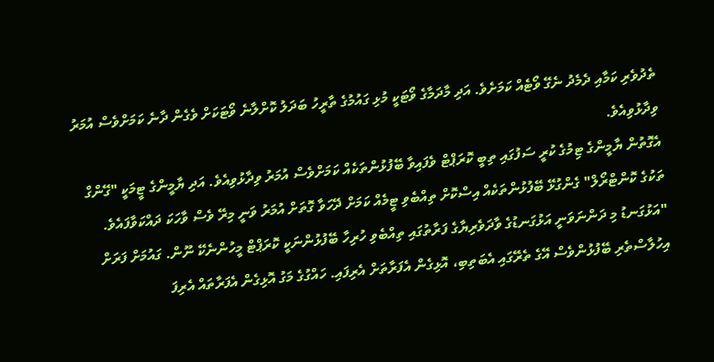ތެދުވެރި ކަމާއި ދެމެދު ނެގޭ ވޯޓެއް ކަމަށެވެ. އަދި މާދަމާގެ ވޯޓަކީ މުޅި ގައުމުގެ ތާރީހު ބަދަލު ކޮށްލާނެ ވޯޓަކަށް ވެގެން ދާނެ ކަމަށްވެސް އުމަރު ވިދާޅުވިއެވެ.
އެގޮތުން ޔާމީންގެ ޓިމުގެ ކުރީ ސަފުގައި ތިބީ ކޮރަޕްޓް ވެފައިވާ ބޭފުޅުންތަކެއް ކަމަށްވެސް އުމަރު ވިދާޅުވިއެވެ. އަދި ޔާމީންގެ ޓީމަކީ "ގޭންގް ތަކުގެ ކޮންޓްރޯލް" ގެންގުޅޭ ބޭފުޅުންތަކެއް އިސްކޮށް ތިއްބެވި ޓީމެއް ކަމަށް ދޭހަވާ ގޮތަށް އުމަރު ވަނީ މިރޭ ވެސް ވާހަކަ ދައްކަވާފައެވެ.
"އަޅުގަނޑު މި ދަންނަވަނީ އަޅުގަނޑުގެ ވާދަވެރިޔާގެ ފަރާތުގައި ތިއްބެވި ހުރިހާ ބޭފުޅުންނަކީ ކޮރަޕްޓް މީހުންނެކޭ ނޫން. ގައުމަށް ފަރަށް އިހުލާސްތެރި ބޭފުޅުންވެސް އޭގެ ތެރޭގައި އެބަތިބި، އޮޅިގެން އެފަރާތަށް އެރިފައި. ހައްގުގެ މަގު އޮޅިގެން އެފަރާތައް އެރިފަ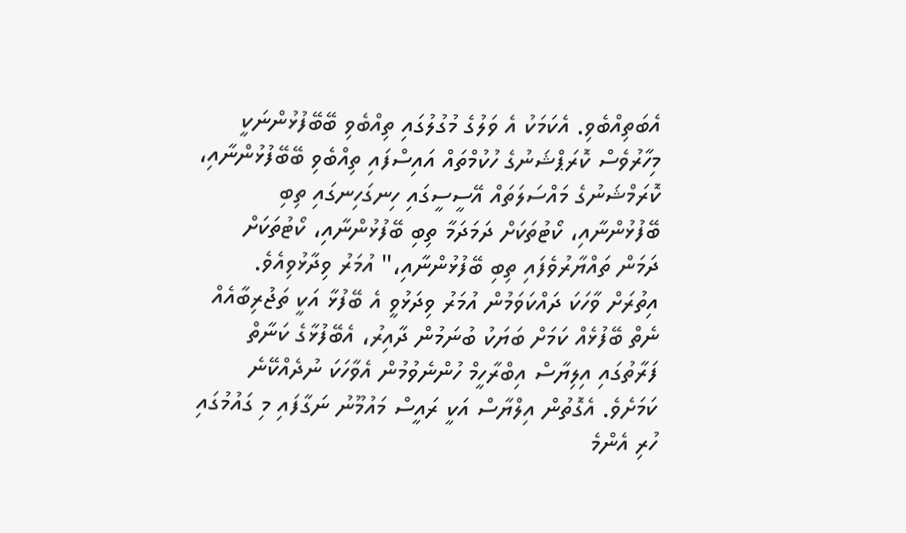އެބަތިއްބެވި. އެކަމަކު އެ ވަލުގެ މުގުލުގައި ތިއްބެވި ބޭބޭފުޅުންނަކީ މިހާރުވެސް ކޮރަޕްޝަނުގެ ހުކުމްތައް އައިސްފައި ތިއްބެވި ބޭބޭފުޅުންނާއި، ކޮރަމްޝަނުގެ މައްސަލަތައް އޭސީސީގައި ހިނގަހިނގައި ތިބި ބޭފުޅުންނާއި، ކޯޓުތަކަށް ދަމަދަމާ ތިބި ބޭފުޅުންނާއި، ކޯޓުތަކަށް ދަމަން ތައްޔާރުވެފައި ތިބި ބޭފުޅުންނާއި،" އުމަރު ވިދާޅުވިއެވެ.
އިތުރަށް ވާހަކަ ދައްކަވަމުން އުމަރު ވިދަޅުވީ އެ ބޭފުޅާ އަކީ ތަޖުރިބާއެއް ނެތް ބޭފުޅެއް ކަމަށް ބަޔަކު ބުނަމުން ދާއިރު، އެބޭފުޅާގެ ކަނާތް ފަރާތުގައި އިލިޔާސް އިބްރާހީމް ހުންނެވުމުން އެވާހަކަ ނުދެއްކޭނެ ކަމަށެވެ. އެގޮތުން އިލްޔާސް އަކީ ރައީސް މައުމޫނު ނަގާފައި މި ގައުމުގައި ހުރި އެންމެ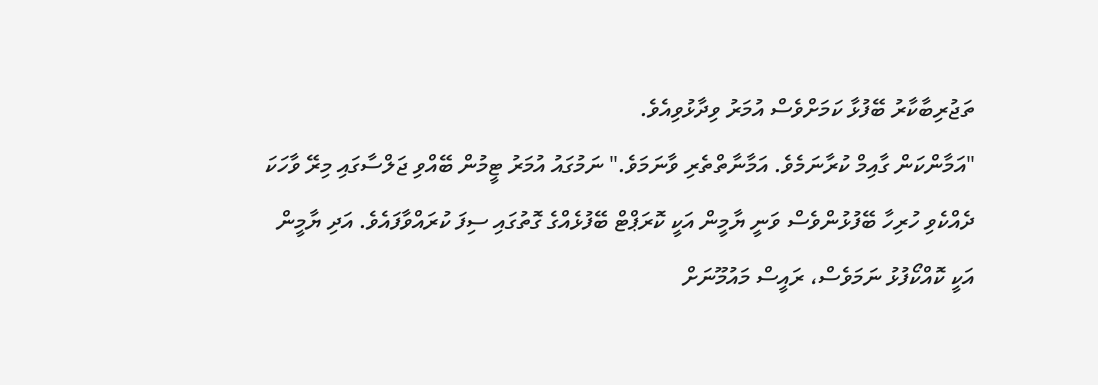ތަޖުރިބާކާރު ބޭފުޅާ ކަމަށްވެސް އުމަރު ވިދާޅުވިއެވެ.
"އަމާންކަން ގާއިމް ކުރާނަމެވެ. އަމާނާތްތެރި ވާނަމަވެ." ނަމުގައު އުމަރު ޓީމުން ބޭއްވި ޖަލްސާގައި މިރޭ ވާހަކަ ދެއްކެވި ހުރިހާ ބޭފުޅުންވެސް ވަނީ ޔާމީން އަކީ ކޮރަޕްޓް ބޭފުޅެއްގެ ގޮތުގައި ސިފަ ކުރައްވާފައެވެ. އަދި ޔާމީން އަކީ ކޮއްކޯފުޅު ނަމަވެސް، ރައީސް މައުމޫނަށް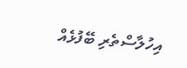އިހުލާސްތެރި ބޭފުޅެއް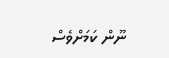ނޫން ކަމަށްވެސް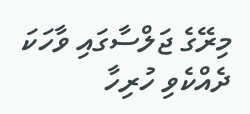މިރޭގެ ޖަލްސާގައި ވާހަކަ ދެއްކެވި ހުރިހާ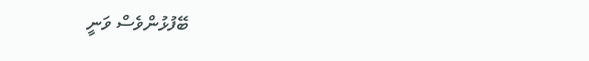ބޭފުޅުންވެސް ވަނީ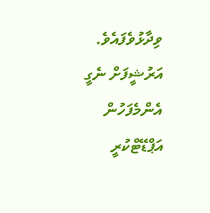ވިދާޅުވެފައެވެ.
އަރުޝީފަށް ނެގީ
އެންމެފަހުން އަޕްޑޭޓްކުރީ